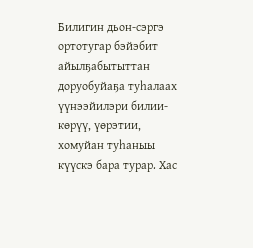Билигин дьон-сэргэ ортотугар бэйэбит айылҕабытыттан доруобуйаҕа туһалаах үүнээйилэри билии-көрүү, үөрэтии, хомуйан туһаныы күүскэ бара турар. Хас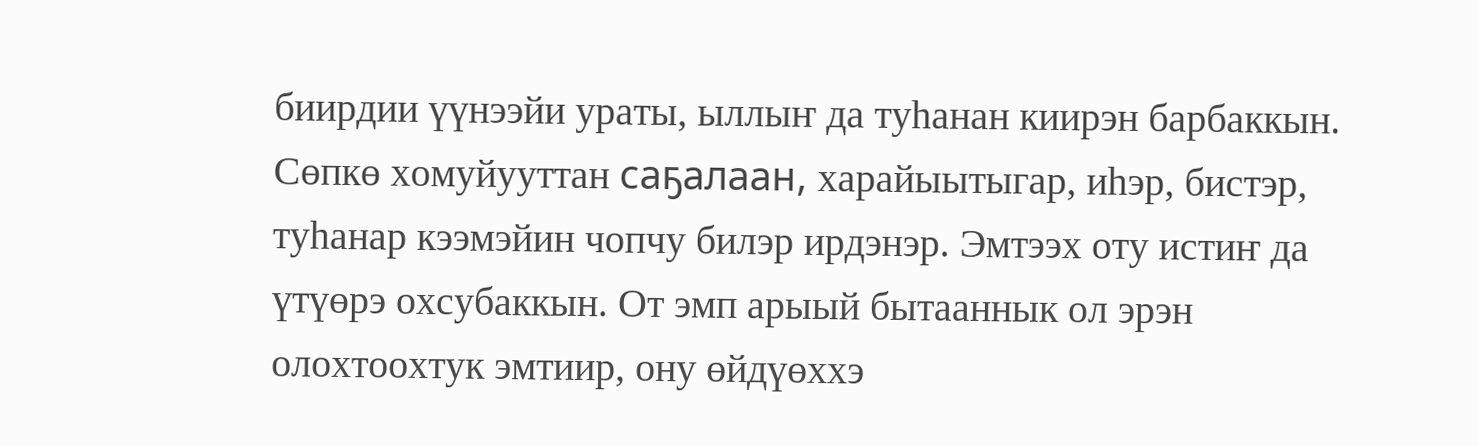биирдии үүнээйи ураты, ыллыҥ да туһанан киирэн барбаккын. Сөпкө хомуйууттан саҕалаан, харайыытыгар, иһэр, бистэр, туһанар кээмэйин чопчу билэр ирдэнэр. Эмтээх оту истиҥ да үтүөрэ охсубаккын. От эмп арыый бытааннык ол эрэн олохтоохтук эмтиир, ону өйдүөххэ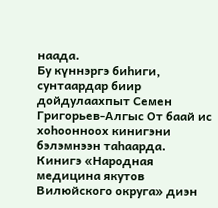наада.
Бу күннэргэ биһиги, сунтаардар биир дойдулаахпыт Семен Григорьев-Алгыс От баай ис хоһоонноох кинигэни бэлэмнээн таһаарда. Кинигэ «Народная медицина якутов Вилюйского округа» диэн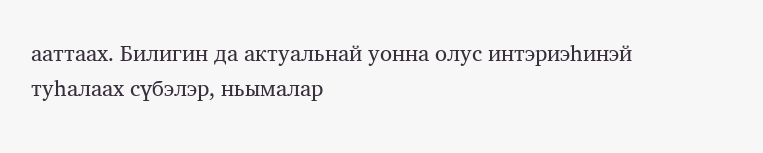ааттаах. Билигин да актуальнай уонна олус интэриэһинэй туһалаах сүбэлэр, ньымалар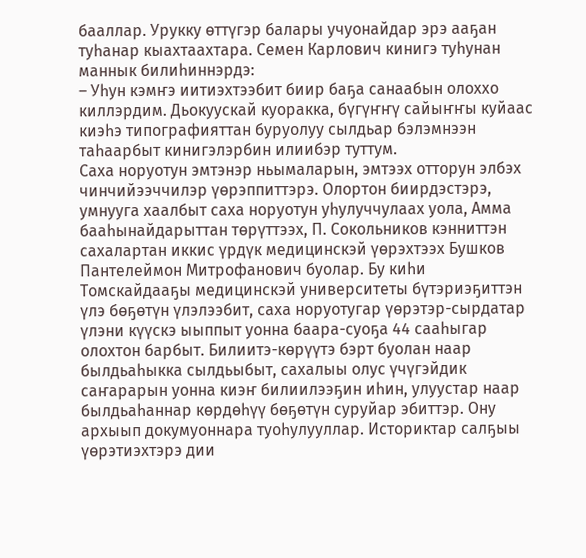бааллар. Урукку өттүгэр балары учуонайдар эрэ ааҕан туһанар кыахтаахтара. Семен Карлович кинигэ туһунан маннык билиһиннэрдэ:
– Уһун кэмҥэ иитиэхтээбит биир баҕа санаабын олоххо киллэрдим. Дьокуускай куоракка, бүгүҥҥү сайыҥҥы куйаас киэһэ типографияттан буруолуу сылдьар бэлэмнээн таһаарбыт кинигэлэрбин илиибэр туттум.
Саха норуотун эмтэнэр ньымаларын, эмтээх отторун элбэх чинчийээччилэр үөрэппиттэрэ. Олортон биирдэстэрэ, умнууга хаалбыт саха норуотун уһулуччулаах уола, Амма бааһынайдарыттан төрүттээх, П. Сокольников кэнниттэн сахалартан иккис үрдүк медицинскэй үөрэхтээх Бушков Пантелеймон Митрофанович буолар. Бу киһи Томскайдааҕы медицинскэй университеты бүтэриэҕиттэн үлэ бөҕөтүн үлэлээбит, саха норуотугар үөрэтэр-сырдатар үлэни күүскэ ыыппыт уонна баара-суоҕа 44 сааһыгар олохтон барбыт. Билиитэ-көрүүтэ бэрт буолан наар былдьаһыкка сылдьыбыт, сахалыы олус үчүгэйдик саҥарарын уонна киэҥ билиилээҕин иһин, улуустар наар былдьаһаннар көрдөһүү бөҕөтүн суруйар эбиттэр. Ону архыып докумуоннара туоһулууллар. Историктар салҕыы үөрэтиэхтэрэ дии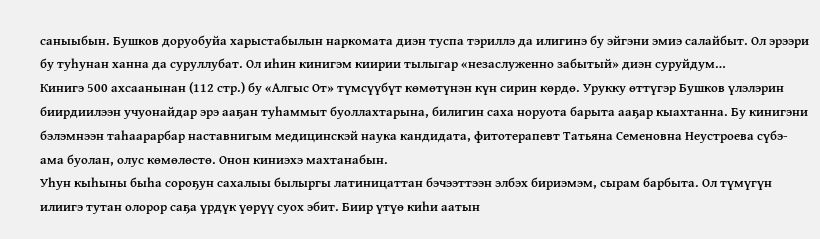саныыбын. Бушков доруобуйа харыстабылын наркомата диэн туспа тэриллэ да илигинэ бу эйгэни эмиэ салайбыт. Ол эрээри бу туһунан ханна да суруллубат. Ол иһин кинигэм киирии тылыгар «незаслуженно забытый» диэн суруйдум…
Кинигэ 500 ахсаанынан (112 стр.) бу «Алгыс От» түмсүүбүт көмөтүнэн күн сирин көрдө. Урукку өттүгэр Бушков үлэлэрин биирдиилээн учуонайдар эрэ ааҕан туһаммыт буоллахтарына, билигин саха норуота барыта ааҕар кыахтанна. Бу кинигэни бэлэмнээн таһаарарбар наставнигым медицинскэй наука кандидата, фитотерапевт Татьяна Семеновна Неустроева сүбэ-ама буолан, олус көмөлөстө. Онон киниэхэ махтанабын.
Уһун кыһыны быһа сороҕун сахалыы былыргы латиницаттан бэчээттээн элбэх бириэмэм, сырам барбыта. Ол түмүгүн илиигэ тутан олорор саҕа үрдүк үөрүү суох эбит. Биир үтүө киһи аатын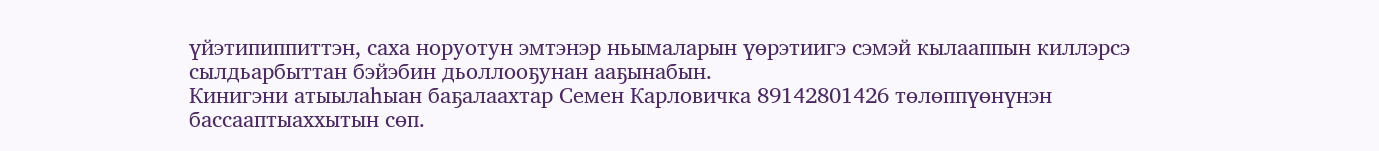үйэтипиппиттэн, саха норуотун эмтэнэр ньымаларын үөрэтиигэ сэмэй кылааппын киллэрсэ сылдьарбыттан бэйэбин дьоллооҕунан ааҕынабын.
Кинигэни атыылаһыан баҕалаахтар Семен Карловичка 89142801426 төлөппүөнүнэн бассааптыаххытын сөп.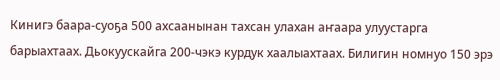Кинигэ баара-суоҕа 500 ахсаанынан тахсан улахан аҥаара улуустарга барыахтаах. Дьокуускайга 200-чэкэ курдук хаалыахтаах. Билигин номнуо 150 эрэ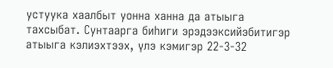устуука хаалбыт уонна ханна да атыыга тахсыбат. Сунтаарга биһиги эрэдээксийэбитигэр атыыга кэлиэхтээх, үлэ кэмигэр 22-3-32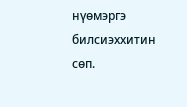нүөмэргэ билсиэххитин сөп.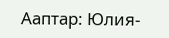Ааптар: Юлия-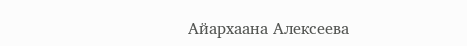Айархаана Алексеева